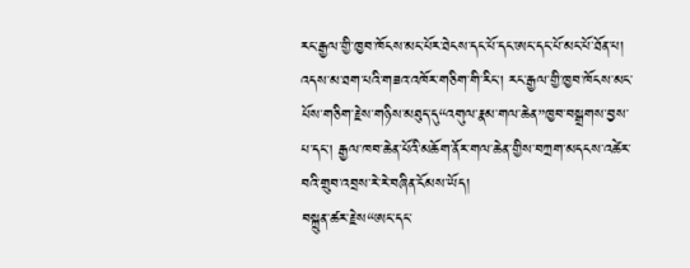རང་རྒྱལ་གྱི་ཁྱབ་ཁོངས་མང་པོར་ཐེངས་དང་པོ་དང་ཨང་དང་པོ་མང་པོ་ཐོན་པ།
འདས་མ་ཐག་པའི་གཟའ་འཁོར་གཅིག་གི་རིང་། རང་རྒྱལ་གྱི་ཁྱབ་ཁོངས་མང་པོས་གཅིག་རྗེས་གཉིས་མཐུད་དུ“འགུལ་རྣམ་གལ་ཆེན”ཁྱབ་བསྒྲགས་བྱས་པ་དང་། རྒྱལ་ཁབ་ཆེན་པོའི་མཆོག་ནོར་གལ་ཆེན་གྱིས་བཀྲག་མདངས་འཚེར་བའི་གྲུབ་འབྲས་རེ་རེ་བཞིན་ངོམས་ཡོད།
བསྐྲུན་ཚར་རྗེས“ཨང་དང་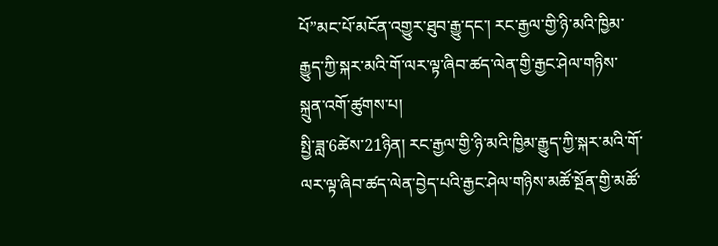པོ”མང་པོ་མངོན་འགྱུར་ཐུབ་རྒྱུ་དང་། རང་རྒྱལ་གྱི་ཉི་མའི་ཁྱིམ་རྒྱུད་ཀྱི་སྐར་མའི་གོ་ལར་ལྟ་ཞིབ་ཚད་ལེན་གྱི་རྒྱང་ཤེལ་གཉིས་སྐྲུན་འགོ་ཚུགས་པ།
སྤྱི་ཟླ་6ཚེས་21ཉིན། རང་རྒྱལ་གྱི་ཉི་མའི་ཁྱིམ་རྒྱུད་ཀྱི་སྐར་མའི་གོ་ལར་ལྟ་ཞིབ་ཚད་ལེན་བྱེད་པའི་རྒྱང་ཤེལ་གཉིས་མཚོ་སྔོན་གྱི་མཚོ་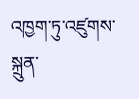འཁྱག་ཏུ་འཛུགས་སྐྲུན་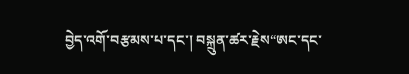བྱེད་འགོ་བརྩམས་པ་དང་། བསྐྲུན་ཚར་རྗེས“ཨང་དང་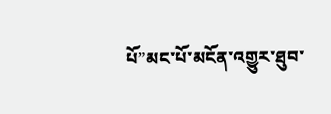པོ”མང་པོ་མངོན་འགྱུར་ཐུབ་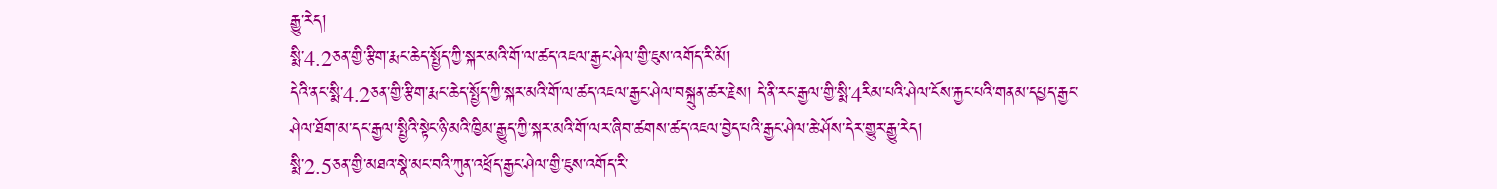རྒྱུ་རེད།
སྨི་4.2ཅན་གྱི་རྩིག་རྨང་ཆེད་སྤྱོད་ཀྱི་སྐར་མའི་གོ་ལ་ཚད་འཇལ་རྒྱང་ཤེལ་གྱི་ཇུས་འགོད་རི་མོ།
དེའི་ནང་སྨི་4.2ཅན་གྱི་རྩིག་རྨང་ཆེད་སྤྱོད་ཀྱི་སྐར་མའི་གོ་ལ་ཚད་འཇལ་རྒྱང་ཤེལ་བསྐྲུན་ཚར་རྗེས། དེ་ནི་རང་རྒྱལ་གྱི་སྨི་4རིམ་པའི་ཤེལ་ངོས་རྐྱང་པའི་གནམ་དཔྱད་རྒྱང་ཤེལ་ཐོག་མ་དང་རྒྱལ་སྤྱིའི་སྟེང་ཉི་མའི་ཁྱིམ་རྒྱུད་ཀྱི་སྐར་མའི་གོ་ལར་ཞིབ་ཚགས་ཚད་འཇལ་བྱེད་པའི་རྒྱང་ཤེལ་ཆེ་ཤོས་དེར་གྱུར་རྒྱུ་རེད།
སྨི་2.5ཅན་གྱི་མཐའ་སྣེ་མང་བའི་ཀུན་འཕྲོད་རྒྱང་ཤེལ་གྱི་ཇུས་འགོད་རི་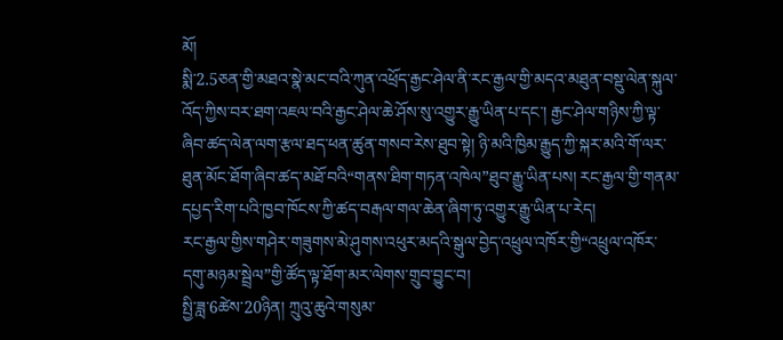མོ།
སྨི་2.5ཅན་གྱི་མཐའ་སྣེ་མང་བའི་ཀུན་འཕྲོད་རྒྱང་ཤེལ་ནི་རང་རྒྱལ་གྱི་མདའ་མཐུན་བསྡུ་ལེན་སྐུལ་འོད་ཀྱིས་བར་ཐག་འཇལ་བའི་རྒྱང་ཤེལ་ཆེ་ཤོས་སུ་འགྱུར་རྒྱུ་ཡིན་པ་དང་། རྒྱང་ཤེལ་གཉིས་ཀྱི་ལྟ་ཞིབ་ཚད་ལེན་ལག་རྩལ་ཐད་ཕན་ཚུན་གསབ་རེས་ཐུབ་སྟེ། ཉི་མའི་ཁྱིམ་རྒྱུད་ཀྱི་སྐར་མའི་གོ་ལར་ཐུན་མོང་ཐོག་ཞིབ་ཚད་མཐོ་བའི“གནས་ཐིག་གཏན་འཁེལ”ཐུབ་རྒྱུ་ཡིན་པས། རང་རྒྱལ་གྱི་གནམ་དཔྱད་རིག་པའི་ཁྱབ་ཁོངས་ཀྱི་ཚད་བརྒལ་གལ་ཆེན་ཞིག་ཏུ་འགྱུར་རྒྱུ་ཡིན་པ་རེད།
རང་རྒྱལ་གྱིས་གཤེར་གཟུགས་མེ་ཤུགས་འཕུར་མདའི་སྒུལ་བྱེད་འཕྲུལ་འཁོར་གྱི“འཕྲུལ་འཁོར་དགུ་མཉམ་སྦྲེལ”གྱི་ཚོད་ལྟ་ཐོག་མར་ལེགས་གྲུབ་བྱུང་བ།
སྤྱི་ཟླ་6ཚེས་20ཉིན། ཀྲུའུ་ཆུའེ་གསུམ་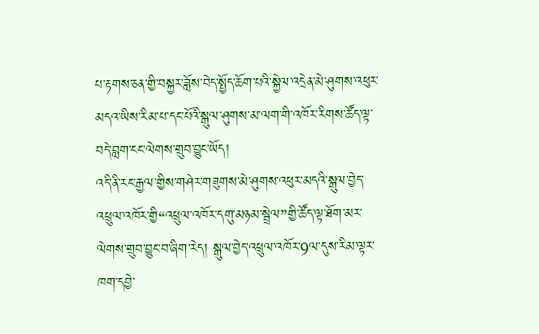པ་རྟགས་ཅན་གྱི་བསྐྱར་ཟློས་བེད་སྤྱོད་ཆོག་པའི་སྐྱེལ་འདྲེན་མེ་ཤུགས་འཕུར་མདའ་ཡིས་རིམ་པ་དང་པོའི་སྒུལ་ཤུགས་མ་ལག་གི་འཁོར་རིགས་ཚོད་ལྟ་བདེ་བླག་ངང་ལེགས་གྲུབ་བྱུང་ཡོད།
འདི་ནི་རང་རྒྱལ་གྱིས་གཤེར་གཟུགས་མེ་ཤུགས་འཕུར་མདའི་སྒུལ་བྱེད་འཕྲུལ་འཁོར་གྱི“འཕྲུལ་འཁོར་དགུ་མཉམ་སྦྲེལ”གྱི་ཚོད་ལྟ་ཐོག་མར་ལེགས་གྲུབ་བྱུང་བ་ཞིག་རེད། སྒུལ་བྱེད་འཕྲུལ་འཁོར་9ལ་དུས་རིམ་ལྟར་ཁག་དབྱེ་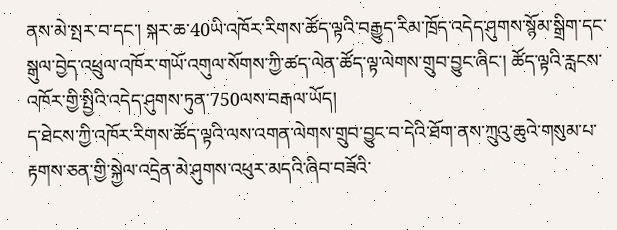ནས་མེ་སྤར་བ་དང་། སྐར་ཆ་40ཡི་འཁོར་རིགས་ཚོད་ལྟའི་བརྒྱུད་རིམ་ཁྲོད་འདེད་ཤུགས་སྙོམ་སྒྲིག་དང་སྒུལ་བྱེད་འཕྲུལ་འཁོར་གཡོ་འགུལ་སོགས་ཀྱི་ཚད་ལེན་ཚོད་ལྟ་ལེགས་གྲུབ་བྱུང་ཞིང་། ཚོད་ལྟའི་རླངས་འཁོར་གྱི་སྤྱིའི་འདེད་ཤུགས་ཏུན་750ལས་བརྒལ་ཡོད།
ད་ཐེངས་ཀྱི་འཁོར་རིགས་ཚོད་ལྟའི་ལས་འགན་ལེགས་གྲུབ་བྱུང་བ་དེའི་ཐོག་ནས་ཀྲུའུ་ཆུའེ་གསུམ་པ་རྟགས་ཅན་གྱི་སྐྱེལ་འདྲེན་མེ་ཤུགས་འཕུར་མདའི་ཞིབ་བཟོའི་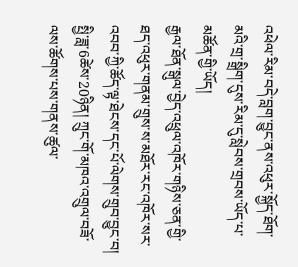འཕེལ་རིམ་བདེ་བླག་བྱུང་ནས་འཕུར་སྐྱོད་ཐོག་མའི་གྲ་སྒྲིག་དུས་རིམ་དུ་སླེབས་གྲབས་ཡོད་པ་མཚོན་གྱི་ཡོད།
རྒྱལ་ཐོན་སྒུལ་བྱེད་འཕྲུལ་འཁོར་གཉིས་ཅན་གྱི་ཐད་འཕུར་གནམ་གྲུས་ས་མཐོར་རང་འཁོར་སར་འབབ་ཀྱི་ཚོད་ལྟ་ཐེངས་དང་པོ་ལེགས་གྲུབ་བྱུང་བ།
སྤྱི་ཟླ་6ཚེས་20ཉིན། ཀྲུང་གོ་མཁའ་འགྲུལ་བཟོ་ལས་ཚོགས་པས་གནས་ཚུལ་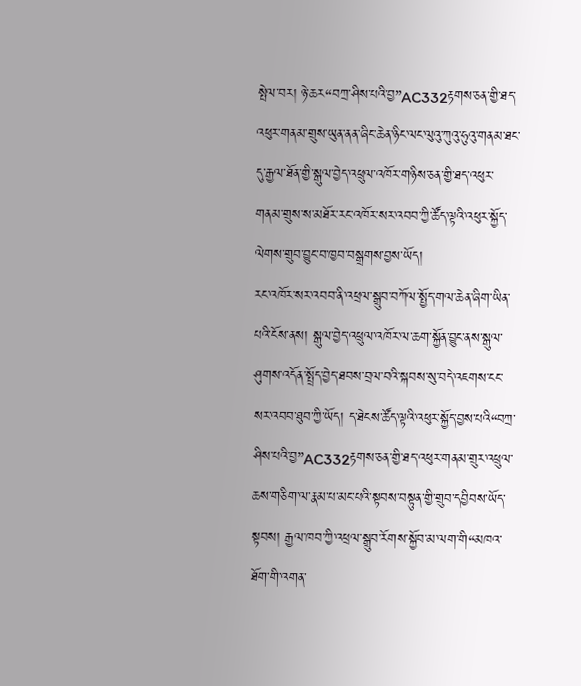སྤེལ་བར། ཉེ་ཆར“བཀྲ་ཤིས་པའི་བྱ”AC332རྟགས་ཅན་གྱི་ཐད་འཕུར་གནམ་གྲུས་ཡུན་ནན་ཞིང་ཆེན་ཉིང་ལང་ལུའུ་ཀུའུ་ཧུའུ་གནམ་ཐང་དུ་རྒྱལ་ཐོན་གྱི་སྒུལ་བྱེད་འཕྲུལ་འཁོར་གཉིས་ཅན་གྱི་ཐད་འཕུར་གནམ་གྲུས་ས་མཐོར་རང་འཁོར་སར་འབབ་ཀྱི་ཚོད་ལྟའི་འཕུར་སྐྱོད་ལེགས་གྲུབ་བྱུང་བ་ཁྱབ་བསྒྲགས་བྱས་ཡོད།
རང་འཁོར་སར་འབབ་ནི་འཕྲལ་སྒྲུབ་བཀོལ་སྤྱོད་གལ་ཆེན་ཞིག་ཡིན་པའི་ངོས་ནས། སྒུལ་བྱེད་འཕྲུལ་འཁོར་ལ་ཆག་སྐྱོན་བྱུང་ནས་སྒུལ་ཤུགས་འདོན་སྤྲོད་བྱེད་ཐབས་བྲལ་བའི་སྐབས་སུ་བདེ་འཇགས་ངང་སར་འབབ་ཐུབ་ཀྱི་ཡོད། ད་ཐེངས་ཚོད་ལྟའི་འཕུར་སྐྱོད་བྱས་པའི“བཀྲ་ཤིས་པའི་བྱ”AC332རྟགས་ཅན་གྱི་ཐད་འཕུར་གནམ་གྲུར་འཕྲུལ་ཆས་གཅིག་ལ་རྣམ་པ་མང་པའི་སྟབས་བསྟུན་གྱི་གྲུབ་དབྱིབས་ཡོད་སྟབས། རྒྱལ་ཁབ་ཀྱི་འཕྲལ་སྒྲུབ་རོགས་སྐྱོབ་མ་ལག་གི“མཁའ་ཐོག་གི་འགན་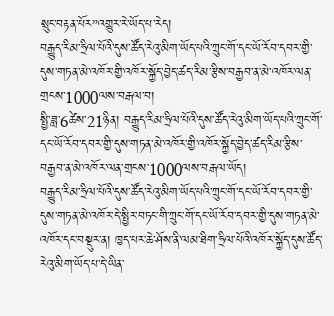སྲུང་བརྟན་པོར”འགྱུར་རེ་ཡོད་པ་རེད།
བརྒྱུད་རིམ་ཧྲིལ་པོའི་དུས་ཚོད་རེའུ་མིག་ཡོད་པའི་ཀྲུང་གོ་དང་ཡོ་རོབ་དབར་གྱི་དུས་གཏན་མེ་འཁོར་གྱི་འཁོར་སྐྱོད་བྱེད་ཚད་རིམ་རྩིས་བརྒྱབ་ན་མེ་འཁོར་ལན་གྲངས་1000ལས་བརྒལ་བ།
སྤྱི་ཟླ་6ཚེས་21ཉིན། བརྒྱུད་རིམ་ཧྲིལ་པོའི་དུས་ཚོད་རེའུ་མིག་ཡོད་པའི་ཀྲུང་གོ་དང་ཡོ་རོབ་དབར་གྱི་དུས་གཏན་མེ་འཁོར་གྱི་འཁོར་སྐྱོད་བྱེད་ཚད་རིམ་རྩིས་བརྒྱབ་ན་མེ་འཁོར་ལན་གྲངས་1000ལས་བརྒལ་ཡོད།
བརྒྱུད་རིམ་ཧྲིལ་པོའི་དུས་ཚོད་རེའུ་མིག་ཡོད་པའི་ཀྲུང་གོ་དང་ཡོ་རོབ་དབར་གྱི་དུས་གཏན་མེ་འཁོར་དེ་སྤྱིར་བཏང་གི་ཀྲུང་གོ་དང་ཡོ་རོབ་དབར་གྱི་དུས་གཏན་མེ་འཁོར་དང་བསྡུར་ན། ཁྱད་པར་ཆེ་ཤོས་ནི་ལམ་ཐིག་ཧྲིལ་པོའི་འཁོར་སྐྱོད་དུས་ཚོད་རེའུ་མིག་ཡོད་པ་དེ་ཡིན་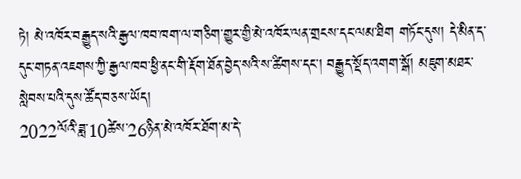ཏེ། མེ་འཁོར་བརྒྱུད་སའི་རྒྱལ་ཁབ་ཁག་ལ་གཅིག་གྱུར་གྱི་མེ་འཁོར་ལན་གྲངས་དང་ལམ་ཐིག གཏོང་དུས། དེ་མིན་ད་དུང་གཏན་འཇགས་ཀྱི་རྒྱལ་ཁབ་ཕྱི་ནང་གི་རྡོག་ཐོན་བྱེད་སའི་ས་ཚིགས་དང་། བརྒྱུད་སྡོད་འགག་སྒོ། མཇུག་མཐར་སླེབས་པའི་དུས་ཚོད་བཅས་ཡོད།
2022ལོའི་ཟླ་10ཚེས་26ཉིན་མེ་འཁོར་ཐོག་མ་དེ་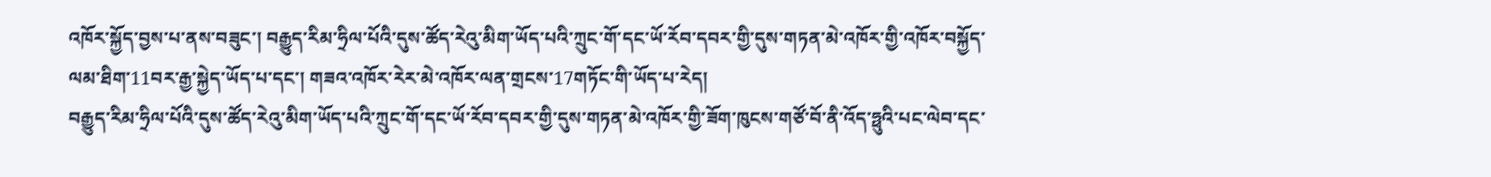འཁོར་སྐྱོད་བྱས་པ་ནས་བཟུང་། བརྒྱུད་རིམ་ཧྲིལ་པོའི་དུས་ཚོད་རེའུ་མིག་ཡོད་པའི་ཀྲུང་གོ་དང་ཡོ་རོབ་དབར་གྱི་དུས་གཏན་མེ་འཁོར་གྱི་འཁོར་བསྐྱོད་ལམ་ཐིག་11བར་རྒྱ་སྐྱེད་ཡོད་པ་དང་། གཟའ་འཁོར་རེར་མེ་འཁོར་ལན་གྲངས་17གཏོང་གི་ཡོད་པ་རེད།
བརྒྱུད་རིམ་ཧྲིལ་པོའི་དུས་ཚོད་རེའུ་མིག་ཡོད་པའི་ཀྲུང་གོ་དང་ཡོ་རོབ་དབར་གྱི་དུས་གཏན་མེ་འཁོར་གྱི་ཟོག་ཁུངས་གཙོ་བོ་ནི་འོད་ཧྥུའི་པང་ལེབ་དང་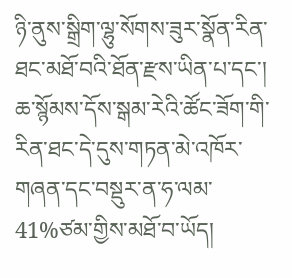ཉི་ནུས་སྒྲིག་ལྷུ་སོགས་ཟུར་སྣོན་རིན་ཐང་མཐོ་བའི་ཐོན་རྫས་ཡིན་པ་དང་། ཆ་སྙོམས་དོས་སྒམ་རེའི་ཚོང་ཟོག་གི་རིན་ཐང་དེ་དུས་གཏན་མེ་འཁོར་གཞན་དང་བསྡུར་ན་ཧ་ལམ་41%ཙམ་གྱིས་མཐོ་བ་ཡོད།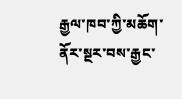རྒྱལ་ཁབ་ཀྱི་མཆོག་ནོར་སྔར་བས་རྒྱང་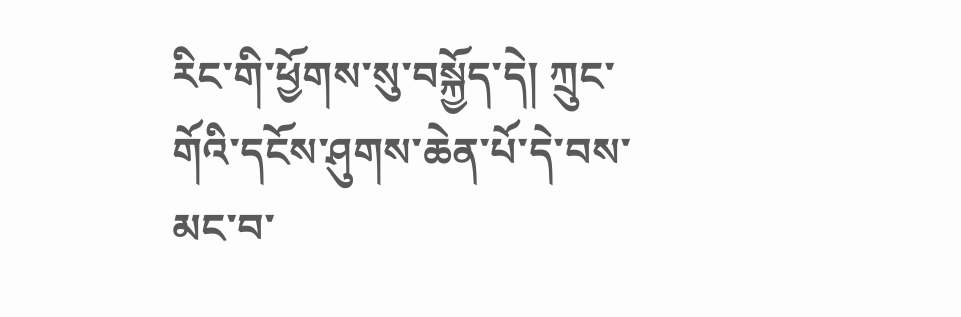རིང་གི་ཕྱོགས་སུ་བསྐྱོད་དེ། ཀྲུང་གོའི་དངོས་ཤུགས་ཆེན་པོ་དེ་བས་མང་བ་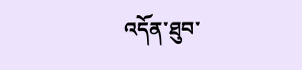འདོན་ཐུབ་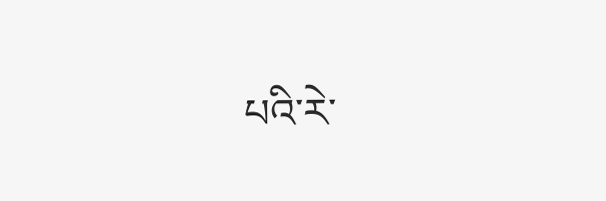པའི་རེ་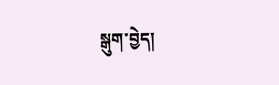སྒུག་བྱེད།